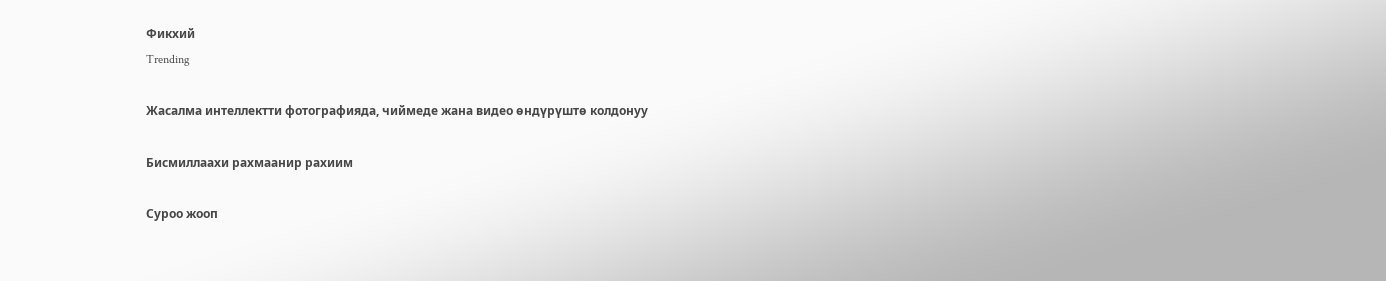Фикхий
Trending

Жасалма интеллектти фотографияда, чиймеде жана видео өндүрүштө колдонуу

Бисмиллаахи рахмаанир рахиим

Суроо жооп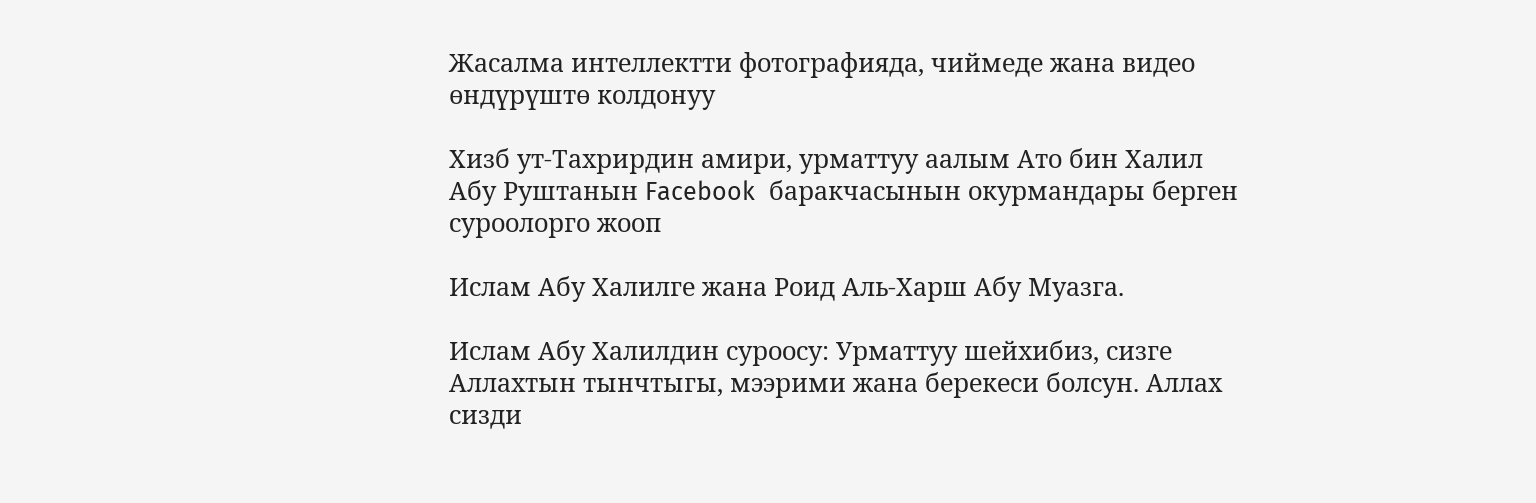Жасалма интеллектти фотографияда, чиймеде жана видео өндүрүштө колдонуу

Хизб ут-Тахрирдин амири, урматтуу аалым Ато бин Халил Абу Руштанын Facebook  баракчасынын окурмандары берген суроолорго жооп

Ислам Абу Халилге жана Роид Аль-Харш Абу Муазга.

Ислам Абу Халилдин суроосу: Урматтуу шейхибиз, сизге Аллахтын тынчтыгы, мээрими жана берекеси болсун. Аллах сизди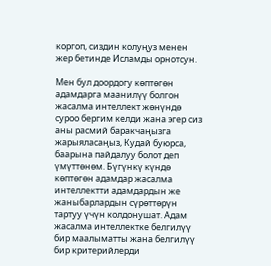коргоп, сиздин колуңуз менен жер бетинде Исламды орнотсун.

Мен бул доордогу көптөгөн адамдарга маанилүү болгон жасалма интеллект жөнүндө  суроо бергим келди жана эгер сиз аны расмий баракчаңызга жарыяласаңыз, Кудай буюрса, баарына пайдалуу болот деп үмүттөнөм. Бүгүнкү күндө көптөгөн адамдар жасалма интеллектти адамдардын же жаныбарлардын сүрөттөрүн тартуу үчүн колдонушат. Адам жасалма интеллектке белгилүү бир маалыматты жана белгилүү бир критерийлерди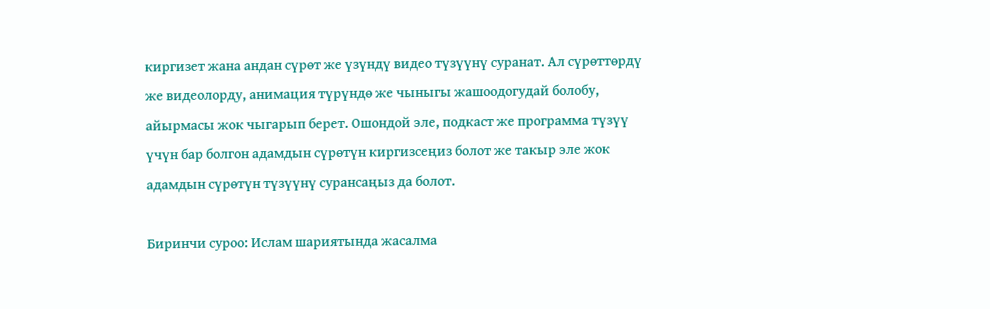киргизет жана андан сүрөт же үзүндү видео түзүүнү суранат. Ал сүрөттөрдү же видеолорду, анимация түрүндө же чыныгы жашоодогудай болобу, айырмасы жок чыгарып берет. Ошондой эле, подкаст же программа түзүү үчүн бар болгон адамдын сүрөтүн киргизсеңиз болот же такыр эле жок адамдын сүрөтүн түзүүнү сурансаңыз да болот.

Биринчи суроо: Ислам шариятында жасалма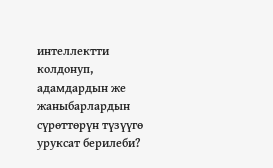интеллектти колдонуп, адамдардын же жаныбарлардын сүрөттөрүн түзүүгө уруксат берилеби?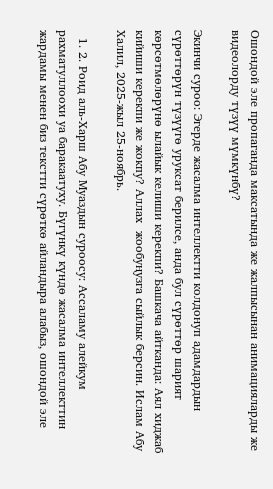Ошондой эле пропаганда максатында же жалпысынан анимацияларды же видеолорду түзүү мүмкүнбү?

Экинчи суроо: Эгерде жасалма интеллектти колдонуп адамдардын сүрөттөрүн түзүүгө уруксат берилсе, анда бул сүрөттөр шарият көрсөтмөлөрүнө ылайык келиши керекпи? Башкача айтканда: Аял хиджаб кийиши керекпи же жокпу? Аллах  жообуңузга сыйлык берсин. Ислам Абу Халил, 2025-жыл 25-ноябрь.

  1. 2. Роид аль-Харш Абу Муаздын суроосу: Ассаламу алейкум рахматуллоохи уа баракаатуху. Бүгүнкү күндө жасалма интеллекттин жардамы менен биз текстти сүрөткө айландыра алабыз, ошондой эле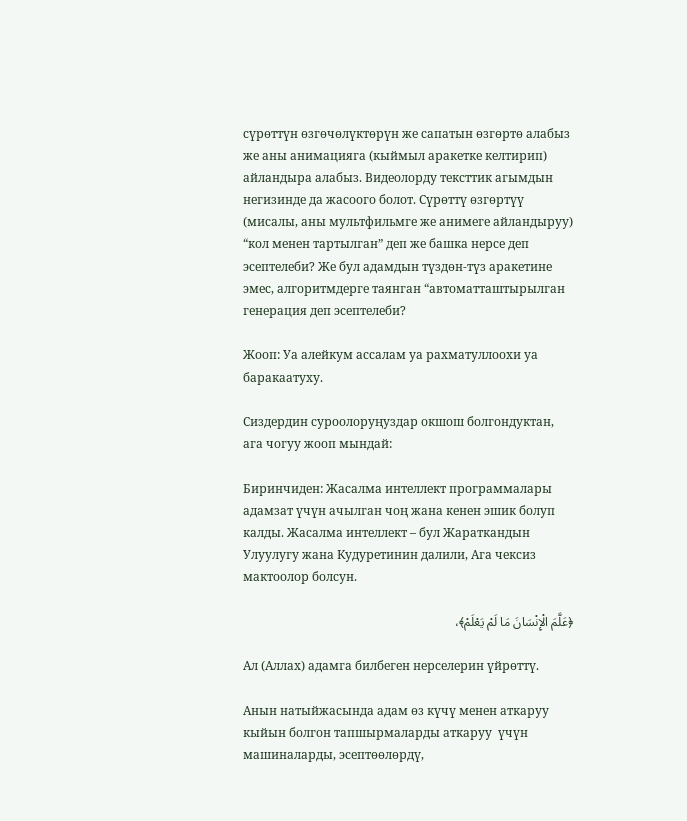сүрөттүн өзгөчөлүктөрүн же сапатын өзгөртө алабыз же аны анимацияга (кыймыл аракетке келтирип) айландыра алабыз. Видеолорду тексттик агымдын негизинде да жасоого болот. Сүрөттү өзгөртүү (мисалы, аны мультфильмге же анимеге айландыруу) “кол менен тартылган” деп же башка нерсе деп эсептелеби? Же бул адамдын түздөн-түз аракетине эмес, алгоритмдерге таянган “автоматташтырылган генерация деп эсептелеби?

Жооп: Уа алейкум ассалам уа рахматуллоохи уа баракаатуху.

Сиздердин суроолоруңуздар окшош болгондуктан, ага чогуу жооп мындай:

Биринчиден: Жасалма интеллект программалары адамзат үчүн ачылган чоң жана кенен эшик болуп калды. Жасалма интеллект – бул Жараткандын Улуулугу жана Кудуретинин далили, Ага чексиз мактоолор болсун.

﴿عَلَّمَ الْإِنْسَانَ مَا لَمْ يَعْلَمْ﴾،

Ал (Аллах) адамга билбеген нерселерин үйрөттү.

Анын натыйжасында адам өз күчү менен аткаруу кыйын болгон тапшырмаларды аткаруу  үчүн машиналарды, эсептөөлөрдү,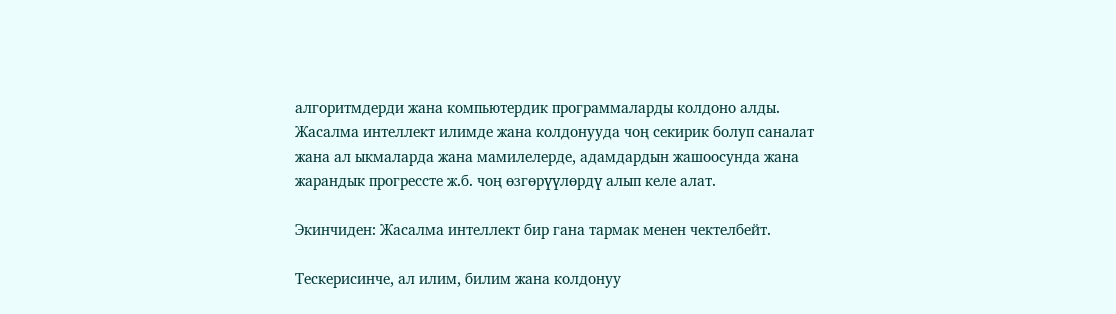алгоритмдерди жана компьютердик программаларды колдоно алды. Жасалма интеллект илимде жана колдонууда чоң секирик болуп саналат жана ал ыкмаларда жана мамилелерде, адамдардын жашоосунда жана жарандык прогрессте ж.б. чоң өзгөрүүлөрдү алып келе алат.

Экинчиден: Жасалма интеллект бир гана тармак менен чектелбейт.

Тескерисинче, ал илим, билим жана колдонуу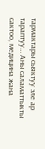тармактары сыяктуу эле ар тараптуу… Аны саламаттыкты сактоо, медицина жана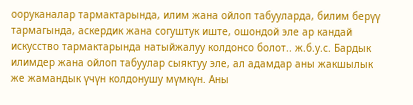ооруканалар тармактарында, илим жана ойлоп табууларда, билим берүү тармагында, аскердик жана согуштук иште, ошондой эле ар кандай искусство тармактарында натыйжалуу колдонсо болот.. ж.б.у.с. Бардык илимдер жана ойлоп табуулар сыяктуу эле, ал адамдар аны жакшылык же жамандык үчүн колдонушу мүмкүн. Аны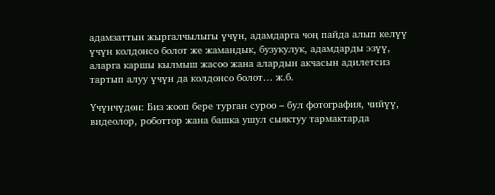адамзаттын жыргалчылыгы үчүн, адамдарга чоң пайда алып келүү үчүн колдонсо болот же жамандык, бузукулук, адамдарды эзүү, аларга каршы кылмыш жасоо жана алардын акчасын адилетсиз тартып алуу үчүн да колдонсо болот… ж.б.

Үчүнчүдөн: Биз жооп бере турган суроо – бул фотография, чийүү, видеолор, роботтор жана башка ушул сыяктуу тармактарда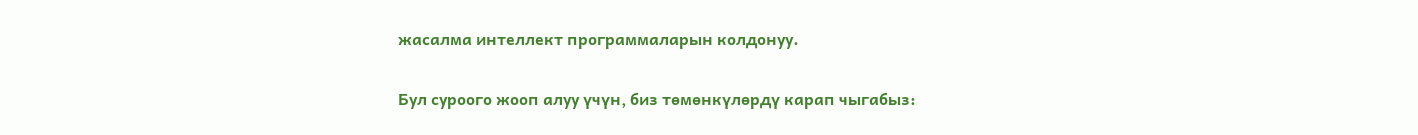жасалма интеллект программаларын колдонуу.

Бул суроого жооп алуу үчүн, биз төмөнкүлөрдү карап чыгабыз: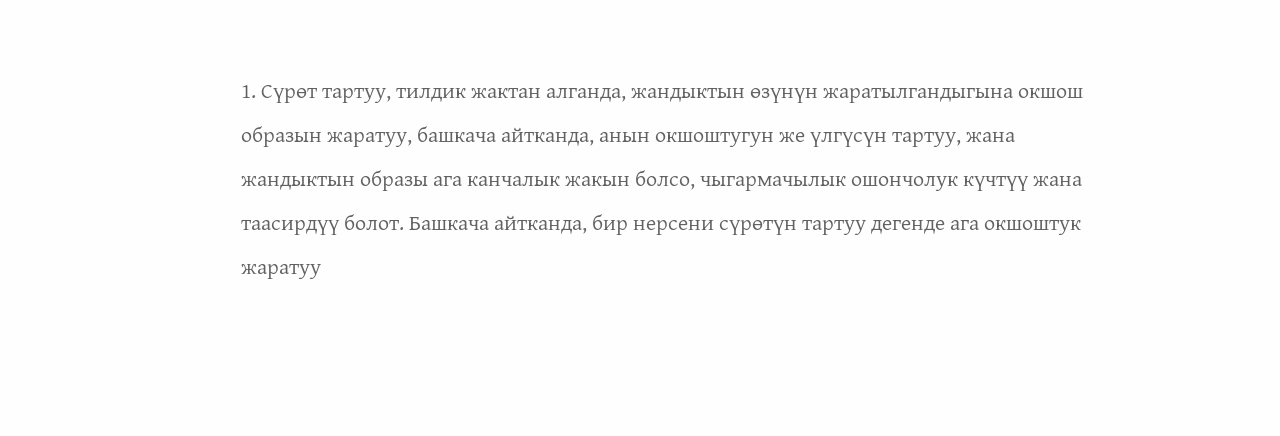1. Сүрөт тартуу, тилдик жактан алганда, жандыктын өзүнүн жаратылгандыгына окшош образын жаратуу, башкача айтканда, анын окшоштугун же үлгүсүн тартуу, жана жандыктын образы ага канчалык жакын болсо, чыгармачылык ошончолук күчтүү жана таасирдүү болот. Башкача айтканда, бир нерсени сүрөтүн тартуу дегенде ага окшоштук жаратуу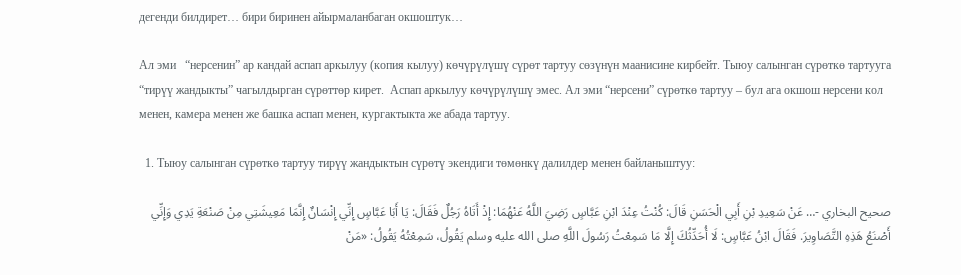дегенди билдирет… бири биринен айырмаланбаган окшоштук…

Ал эми   “нерсенин” ар кандай аспап аркылуу (копия кылуу) көчүрүлүшү сүрөт тартуу сөзүнүн маанисине кирбейт. Тыюу салынган сүрөткө тартууга “тирүү жандыкты” чагылдырган сүрөттөр кирет.  Аспап аркылуу көчүрүлүшү эмес. Ал эми “нерсени” сүрөткө тартуу – бул ага окшош нерсени кол менен, камера менен же башка аспап менен, кургактыкта же абада тартуу.

  1. Тыюу салынган сүрөткө тартуу тирүү жандыктын сүрөтү экендиги төмөнкү далилдер менен байланыштуу:

صحيح البخاري -… عَنْ سَعِيدِ بْنِ أَبِي الْحَسَنِ قَالَ: كُنْتُ عِنْدَ ابْنِ عَبَّاسٍ رَضِيَ اللَّهُ عَنْهُمَا: إِذْ أَتَاهُ رَجُلٌ فَقَالَ: يَا أَبَا عَبَّاسٍ إِنِّي إِنْسَانٌ إِنَّمَا مَعِيشَتِي مِنْ صَنْعَةِ يَدِي وَإِنِّي أَصْنَعُ هَذِهِ التَّصَاوِيرَ. فَقَالَ ابْنُ عَبَّاسٍ: لَا أُحَدِّثُكَ إِلَّا مَا سَمِعْتُ رَسُولَ اللَّهِ صلى الله عليه وسلم يَقُولُ، سَمِعْتُهُ يَقُولُ: «مَنْ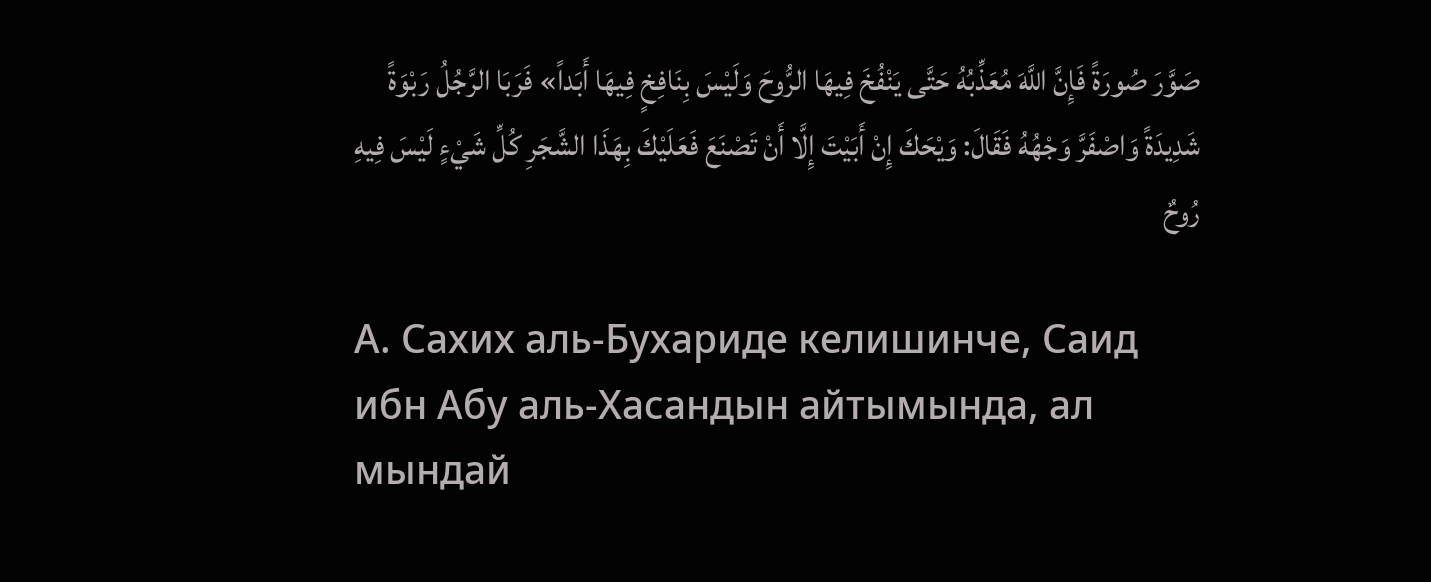صَوَّرَ صُورَةً فَإِنَّ اللَّهَ مُعَذِّبُهُ حَتَّى يَنْفُخَ فِيهَا الرُّوحَ وَلَيْسَ بِنَافِخٍ فِيهَا أَبَداً» فَرَبَا الرَّجُلُ رَبْوَةً شَدِيدَةً وَاصْفَرَّ وَجْهُهُ فَقَالَ: وَيْحَكَ إِنْ أَبَيْتَ إِلَّا أَنْ تَصْنَعَ فَعَلَيْكَ بِهَذَا الشَّجَرِ كُلِّ شَيْءٍ لَيْسَ فِيهِ رُوحٌ

А. Сахих аль-Бухариде келишинче, Саид ибн Абу аль-Хасандын айтымында, ал мындай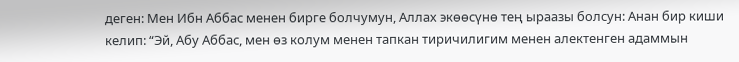деген: Мен Ибн Аббас менен бирге болчумун, Аллах экөөсүнө тең ыраазы болсун: Анан бир киши келип: “Эй, Абу Аббас, мен өз колум менен тапкан тиричилигим менен алектенген адаммын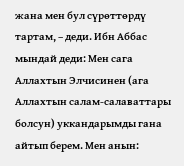жана мен бул сүрөттөрдү тартам, – деди. Ибн Аббас мындай деди: Мен сага Аллахтын Элчисинен (ага Аллахтын салам-салаваттары болсун) уккандарымды гана айтып берем. Мен анын: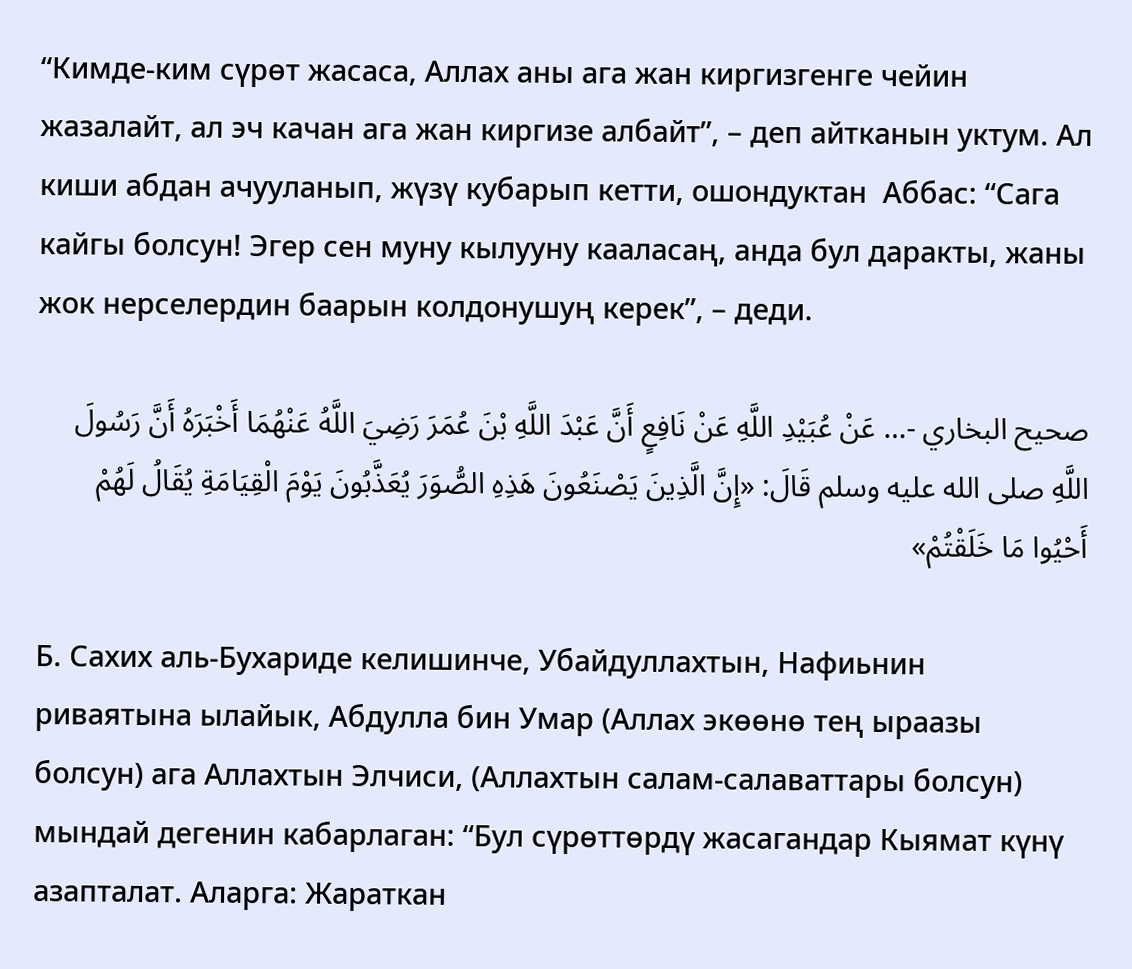“Кимде-ким сүрөт жасаса, Аллах аны ага жан киргизгенге чейин жазалайт, ал эч качан ага жан киргизе албайт”, – деп айтканын уктум. Ал киши абдан ачууланып, жүзү кубарып кетти, ошондуктан  Аббас: “Сага кайгы болсун! Эгер сен муну кылууну кааласаң, анда бул даракты, жаны жок нерселердин баарын колдонушуң керек”, – деди.

صحيح البخاري -… عَنْ عُبَيْدِ اللَّهِ عَنْ نَافِعٍ أَنَّ عَبْدَ اللَّهِ بْنَ عُمَرَ رَضِيَ اللَّهُ عَنْهُمَا أَخْبَرَهُ أَنَّ رَسُولَ اللَّهِ صلى الله عليه وسلم قَالَ: «إِنَّ الَّذِينَ يَصْنَعُونَ هَذِهِ الصُّوَرَ يُعَذَّبُونَ يَوْمَ الْقِيَامَةِ يُقَالُ لَهُمْ أَحْيُوا مَا خَلَقْتُمْ»

Б. Сахих аль-Бухариде келишинче, Убайдуллахтын, Нафиьнин риваятына ылайык, Абдулла бин Умар (Аллах экөөнө тең ыраазы болсун) ага Аллахтын Элчиси, (Аллахтын салам-салаваттары болсун) мындай дегенин кабарлаган: “Бул сүрөттөрдү жасагандар Кыямат күнү азапталат. Аларга: Жараткан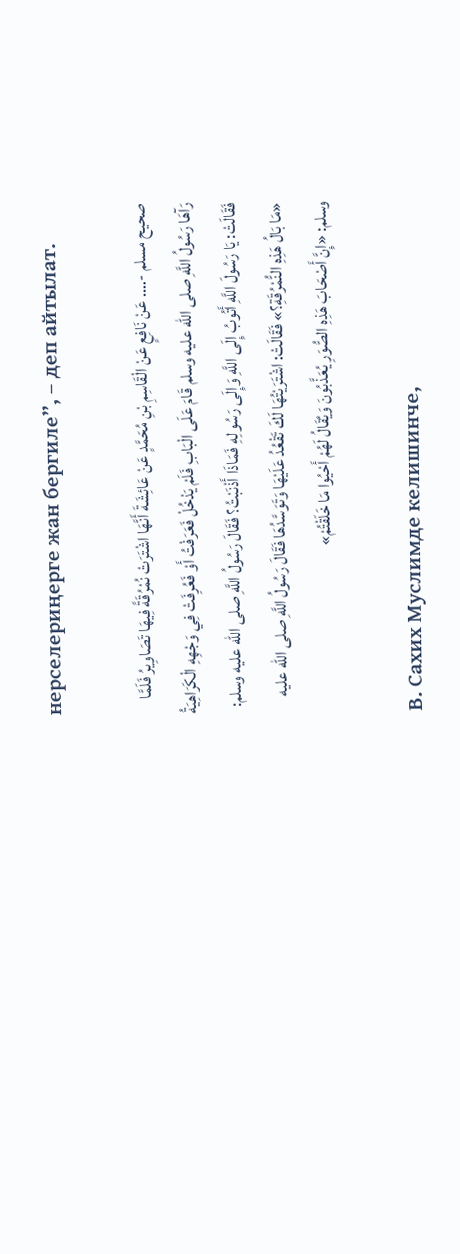нерселериңерге жан бергиле”, – деп айтылат.

صحيح مسلم -…. عَنْ نَافِعٍ عَنْ الْقَاسِمِ بْنِ مُحَمَّدٍ عَنْ عَائِشَةَ أَنَّهَا اشْتَرَتْ نُمْرُقَةً فِيهَا تَصَاوِيرُ فَلَمَّا رَآهَا رَسُولُ اللَّهِ صلى الله عليه وسلم قَامَ عَلَى الْبَابِ فَلَمْ يَدْخُلْ فَعَرَفْتُ أَوْ فَعُرِفَتْ فِي وَجْهِهِ الْكَرَاهِيَةُ فَقَالَتْ: يَا رَسُولَ اللَّهِ أَتُوبُ إِلَى اللَّهِ وَإِلَى رَسُولِهِ فَمَاذَا أَذْنَبْتُ؟ فَقَالَ رَسُولُ اللَّهِ صلى الله عليه وسلم: «مَا بَالُ هَذِهِ النُّمْرُقَةِ؟» فَقَالَتْ: اشْتَرَيْتُهَا لَكَ تَقْعُدُ عَلَيْهَا وَتَوَسَّدُهَا فَقَالَ رَسُولُ اللَّهِ صلى الله عليه وسلم: «إِنَّ أَصْحَابَ هَذِهِ الصُّوَرِ يُعَذَّبُونَ وَيُقَالُ لَهُمْ أَحْيُوا مَا خَلَقْتُمْ»

В. Сахих Муслимде келишинче,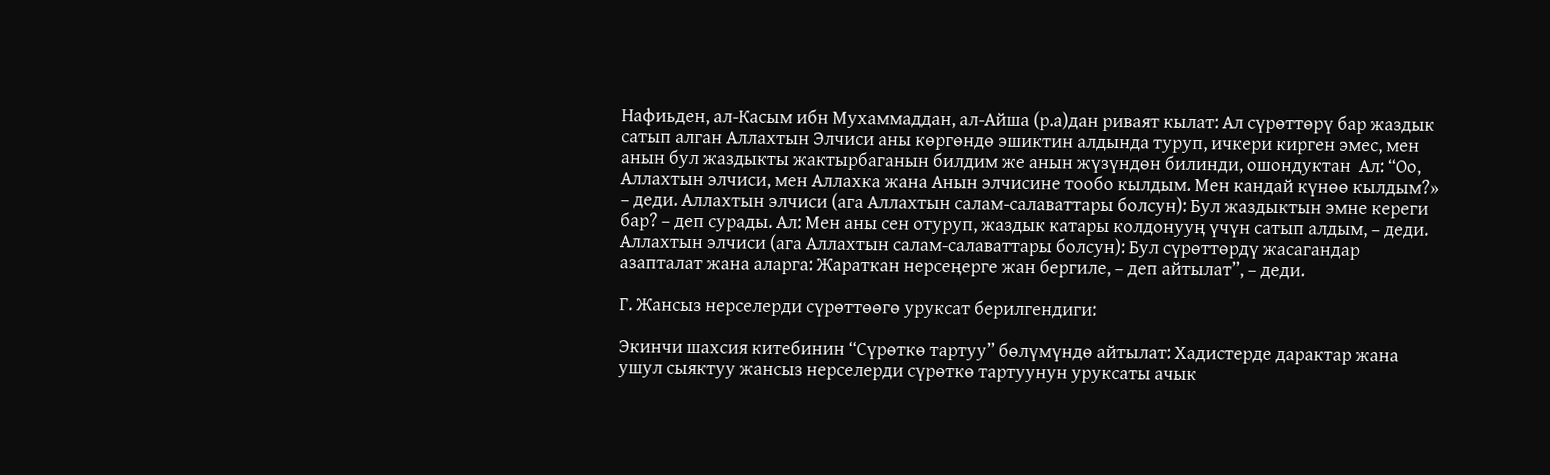Нафиьден, ал-Касым ибн Мухаммаддан, ал-Айша (р.а)дан риваят кылат: Ал сүрөттөрү бар жаздык сатып алган Аллахтын Элчиси аны көргөндө эшиктин алдында туруп, ичкери кирген эмес, мен анын бул жаздыкты жактырбаганын билдим же анын жүзүндөн билинди, ошондуктан  Ал: “Оо, Аллахтын элчиси, мен Аллахка жана Анын элчисине тообо кылдым. Мен кандай күнөө кылдым?» – деди. Аллахтын элчиси (ага Аллахтын салам-салаваттары болсун): Бул жаздыктын эмне кереги бар? – деп сурады. Ал: Мен аны сен отуруп, жаздык катары колдонууң үчүн сатып алдым, – деди. Аллахтын элчиси (ага Аллахтын салам-салаваттары болсун): Бул сүрөттөрдү жасагандар азапталат жана аларга: Жараткан нерсеңерге жан бергиле, – деп айтылат”, – деди.

Г. Жансыз нерселерди сүрөттөөгө уруксат берилгендиги:

Экинчи шахсия китебинин “Сүрөткө тартуу” бөлүмүндө айтылат: Хадистерде дарактар жана ушул сыяктуу жансыз нерселерди сүрөткө тартуунун уруксаты ачык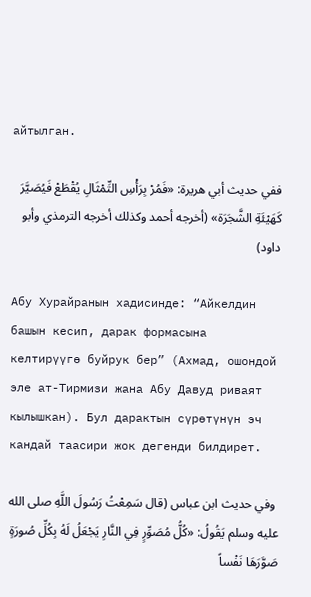айтылган.

ففي حديث أبي هريرة: «فَمُرْ بِرَأْسِ التِّمْثَالِ يُقْطَعْ فَيُصَيَّرَ كَهَيْئَةِ الشَّجَرَة» (أخرجه أحمد وكذلك أخرجه الترمذي وأبو داود)

Абу Хурайранын хадисинде: “Айкелдин башын кесип, дарак формасына келтирүүгө буйрук бер” (Ахмад, ошондой эле ат-Тирмизи жана Абу Давуд риваят кылышкан). Бул дарактын сүрөтүнүн эч кандай таасири жок дегенди билдирет.

 وفي حديث ابن عباس (قال سَمِعْتُ رَسُولَ اللَّهِ صلى الله عليه وسلم يَقُولُ: «كُلُّ مُصَوِّرٍ فِي النَّارِ يَجْعَلُ لَهُ بِكُلِّ صُورَةٍ صَوَّرَهَا نَفْساً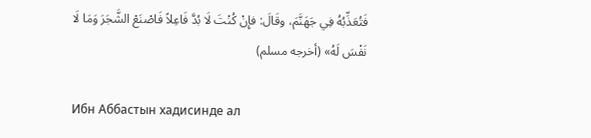فَتُعَذِّبُهُ فِي جَهَنَّمَ، وقَالَ: فإِنْ كُنْتَ لَا بُدَّ فَاعِلاً فَاصْنَعْ الشَّجَرَ وَمَا لَا نَفْسَ لَهُ» (أخرجه مسلم)

Ибн Аббастын хадисинде ал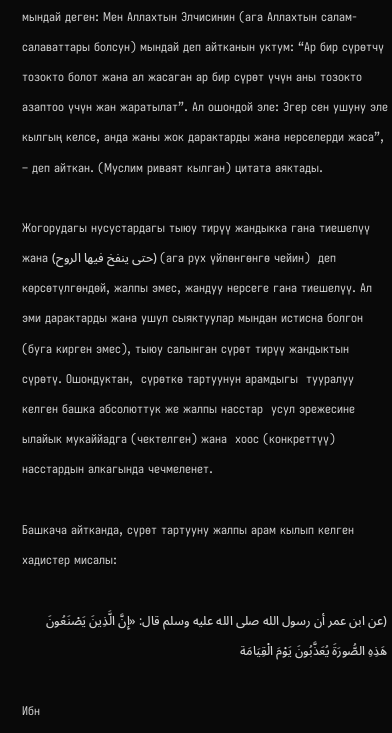мындай деген: Мен Аллахтын Элчисинин (ага Аллахтын салам-салаваттары болсун) мындай деп айтканын уктум: “Ар бир сүрөтчү тозокто болот жана ал жасаган ар бир сүрөт үчүн аны тозокто азаптоо үчүн жан жаратылат”. Ал ошондой эле: Эгер сен ушуну эле кылгың келсе, анда жаны жок дарактарды жана нерселерди жаса”, – деп айткан. (Муслим риваят кылган) цитата аяктады.

Жогорудагы нусустардагы тыюу тирүү жандыкка гана тиешелүү жана (حتى ينفخ فيها الروح) (ага рух үйлөнгөнгө чейин)  деп көрсөтүлгөндөй, жалпы эмес, жандуу нерсеге гана тиешелүү. Ал эми дарактарды жана ушул сыяктуулар мындан истисна болгон (буга кирген эмес), тыюу салынган сүрөт тирүү жандыктын сүрөтү. Ошондуктан,  сүрөткө тартуунун арамдыгы  тууралуу  келген башка абсолюттук же жалпы насстар  усул эрежесине ылайык мукаййадга (чектелген) жана  хоос (конкреттүү)  насстардын алкагында чечмеленет.

Башкача айтканда, сүрөт тартууну жалпы арам кылып келген хадистер мисалы:

(عن ابن عمر أن رسول الله صلى الله عليه وسلم قال: «إِنَّ الَّذِينَ يَصْنَعُونَ هَذِهِ الصُّورَةَ يُعَذَّبُونَ يَوْمَ الْقِيَامَة

Ибн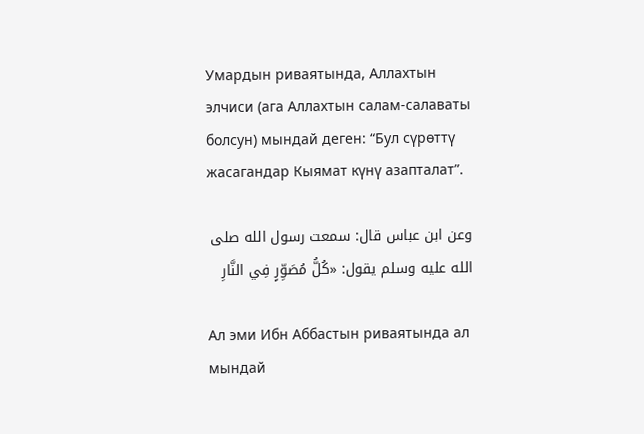Умардын риваятында, Аллахтын элчиси (ага Аллахтын салам-салаваты болсун) мындай деген: “Бул сүрөттү жасагандар Кыямат күнү азапталат”.

وعن ابن عباس قال: سمعت رسول الله صلى الله عليه وسلم يقول: «كُلُّ مُصَوِّرٍ فِي النَّارِ

Ал эми Ибн Аббастын риваятында ал мындай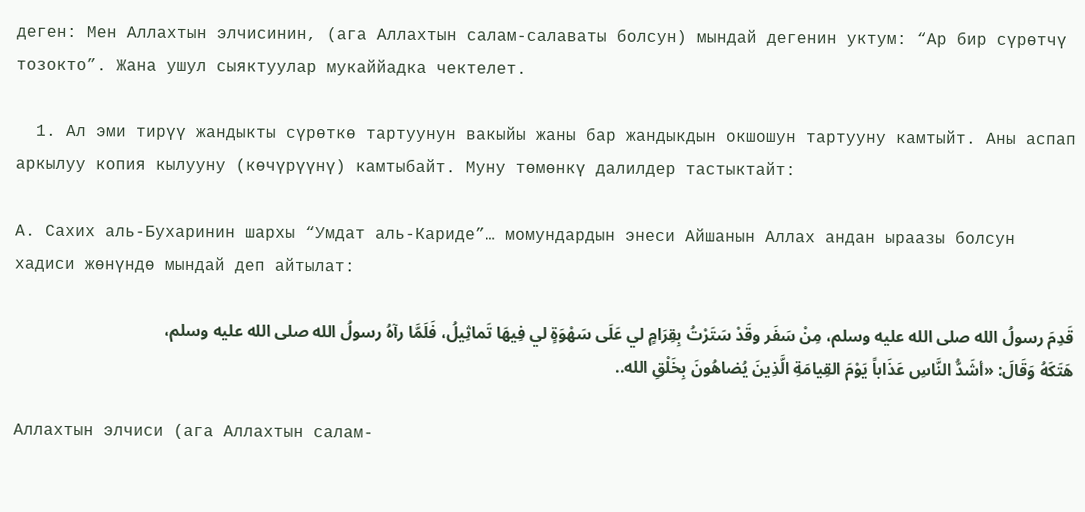деген: Мен Аллахтын элчисинин, (ага Аллахтын салам-салаваты болсун) мындай дегенин уктум: “Ар бир сүрөтчү тозокто”. Жана ушул сыяктуулар мукаййадка чектелет.

  1. Ал эми тирүү жандыкты сүрөткө тартуунун вакыйы жаны бар жандыкдын окшошун тартууну камтыйт. Аны аспап аркылуу копия кылууну (көчүрүүнү) камтыбайт. Муну төмөнкү далилдер тастыктайт:

А. Сахих аль-Бухаринин шархы “Умдат аль-Кариде”… момундардын энеси Айшанын Аллах андан ыраазы болсун хадиси жөнүндө мындай деп айтылат:

قَدِمَ رسولُ الله صلى الله عليه وسلم، مِنْ سَفَر وقَدْ سَتَرْتُ بِقِرَامٍ لي عَلَى سَهْوَةٍ لي فِيهَا تَماثِيلُ، فَلَمَّا رآهُ رسولُ الله صلى الله عليه وسلم، هَتَكَهُ وَقَالَ: «أشَدُّ النَّاسِ عَذَاباً يَوْمَ القِيامَةِ الَّذِينَ يُضاهُونَ بِخَلْقِ الله..

Аллахтын элчиси (ага Аллахтын салам-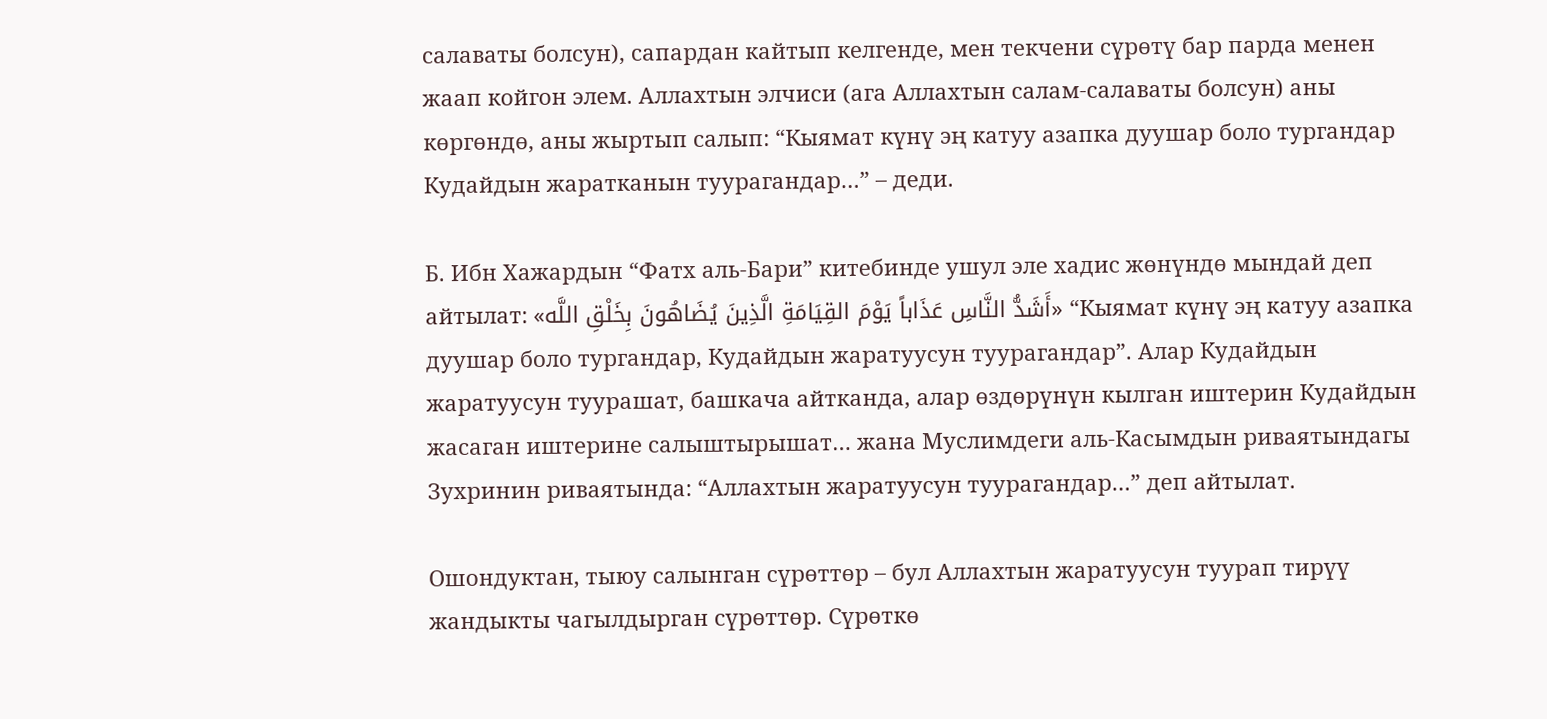салаваты болсун), сапардан кайтып келгенде, мен текчени сүрөтү бар парда менен жаап койгон элем. Аллахтын элчиси (ага Аллахтын салам-салаваты болсун) аны көргөндө, аны жыртып салып: “Кыямат күнү эң катуу азапка дуушар боло тургандар Кудайдын жаратканын туурагандар…” – деди.

Б. Ибн Хажардын “Фатх аль-Бари” китебинде ушул эле хадис жөнүндө мындай деп айтылат: «أَشَدُّ النَّاسِ عَذَاباً يَوْمَ القِيَامَةِ الَّذِينَ يُضَاهُونَ بِخَلْقِ اللَّه» “Кыямат күнү эң катуу азапка дуушар боло тургандар, Кудайдын жаратуусун туурагандар”. Алар Кудайдын жаратуусун туурашат, башкача айтканда, алар өздөрүнүн кылган иштерин Кудайдын жасаган иштерине салыштырышат… жана Муслимдеги аль-Касымдын риваятындагы Зухринин риваятында: “Аллахтын жаратуусун туурагандар…” деп айтылат.

Ошондуктан, тыюу салынган сүрөттөр – бул Аллахтын жаратуусун туурап тирүү жандыкты чагылдырган сүрөттөр. Сүрөткө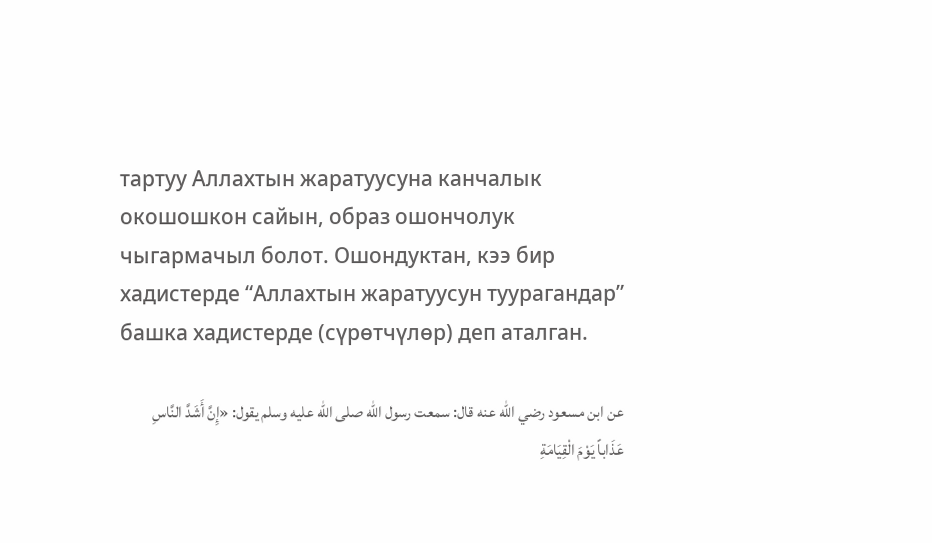тартуу Аллахтын жаратуусуна канчалык окошошкон сайын, образ ошончолук чыгармачыл болот. Ошондуктан, кээ бир хадистерде “Аллахтын жаратуусун туурагандар” башка хадистерде (сүрөтчүлөр) деп аталган.

عن ابن مسعود رضي الله عنه قال: سمعت رسول الله صلى الله عليه وسلم يقول: «إِنَّ أَشَدَّ النَّاسِ عَذَاباً يَوْمَ الْقِيَامَةِ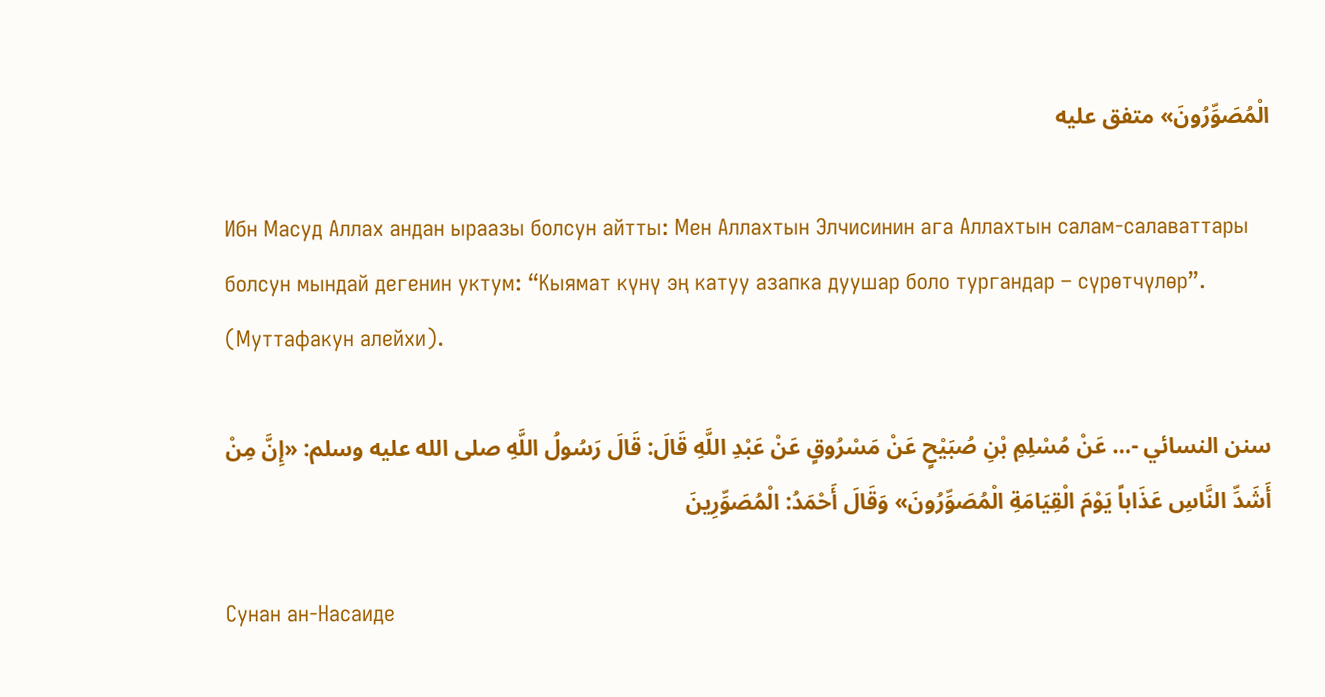الْمُصَوِّرُونَ» متفق عليه

Ибн Масуд Аллах андан ыраазы болсун айтты: Мен Аллахтын Элчисинин ага Аллахтын салам-салаваттары болсун мындай дегенин уктум: “Кыямат күнү эң катуу азапка дуушар боло тургандар – сүрөтчүлөр”.  (Муттафакун алейхи).

سنن النسائي -… عَنْ مُسْلِمِ بْنِ صُبَيْحٍ عَنْ مَسْرُوقٍ عَنْ عَبْدِ اللَّهِ قَالَ: قَالَ رَسُولُ اللَّهِ صلى الله عليه وسلم: «إِنَّ مِنْ أَشَدِّ النَّاسِ عَذَاباً يَوْمَ الْقِيَامَةِ الْمُصَوِّرُونَ» وَقَالَ أَحْمَدُ: الْمُصَوِّرِينَ

Сунан ан-Насаиде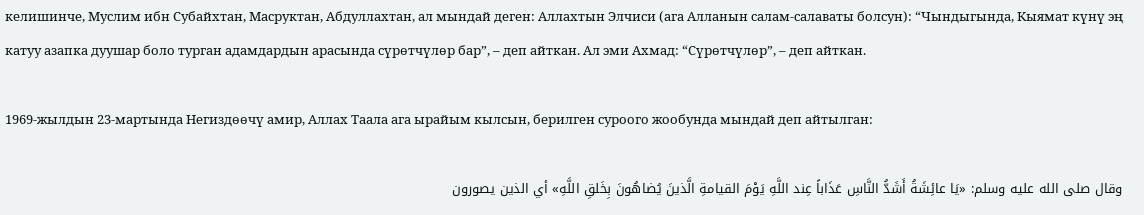келишинче, Муслим ибн Субайхтан, Масруктан, Абдуллахтан, ал мындай деген: Аллахтын Элчиси (ага Алланын салам-салаваты болсун): “Чындыгында, Кыямат күнү эң катуу азапка дуушар боло турган адамдардын арасында сүрөтчүлөр бар”, – деп айткан. Ал эми Ахмад: “Сүрөтчүлөр”, – деп айткан.

1969-жылдын 23-мартында Негиздөөчү амир, Аллах Таала ага ырайым кылсын, берилген суроого жообунда мындай деп айтылган:

وقال صلى الله عليه وسلم: «يَا عائِشَةُ أَشَدُّ النَّاسِ عَذَاباً عِند اللَّهِ يَوْمَ القيامةِ الَّذينَ يُضاهُونَ بِخَلقِ اللَّهِ» أي الذين يصورون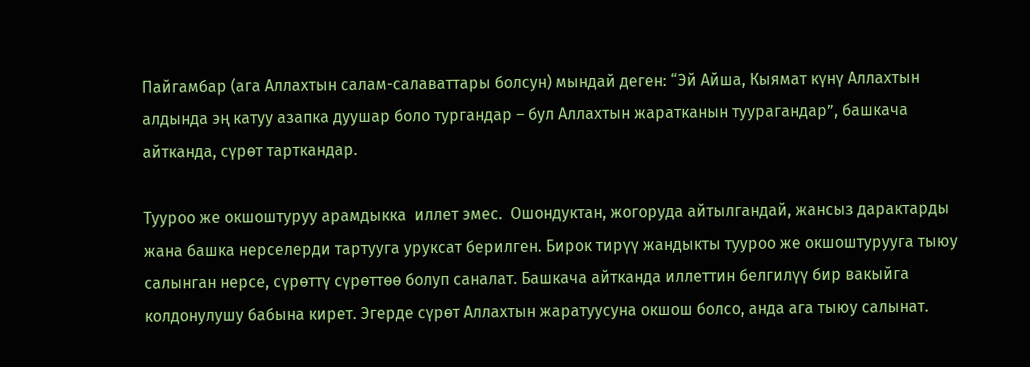Пайгамбар (ага Аллахтын салам-салаваттары болсун) мындай деген: “Эй Айша, Кыямат күнү Аллахтын алдында эң катуу азапка дуушар боло тургандар – бул Аллахтын жаратканын туурагандар”, башкача айтканда, сүрөт тарткандар.

Тууроо же окшоштуруу арамдыкка  иллет эмес.  Ошондуктан, жогоруда айтылгандай, жансыз дарактарды жана башка нерселерди тартууга уруксат берилген. Бирок тирүү жандыкты тууроо же окшоштурууга тыюу салынган нерсе, сүрөттү сүрөттөө болуп саналат. Башкача айтканда иллеттин белгилүү бир вакыйга колдонулушу бабына кирет. Эгерде сүрөт Аллахтын жаратуусуна окшош болсо, анда ага тыюу салынат.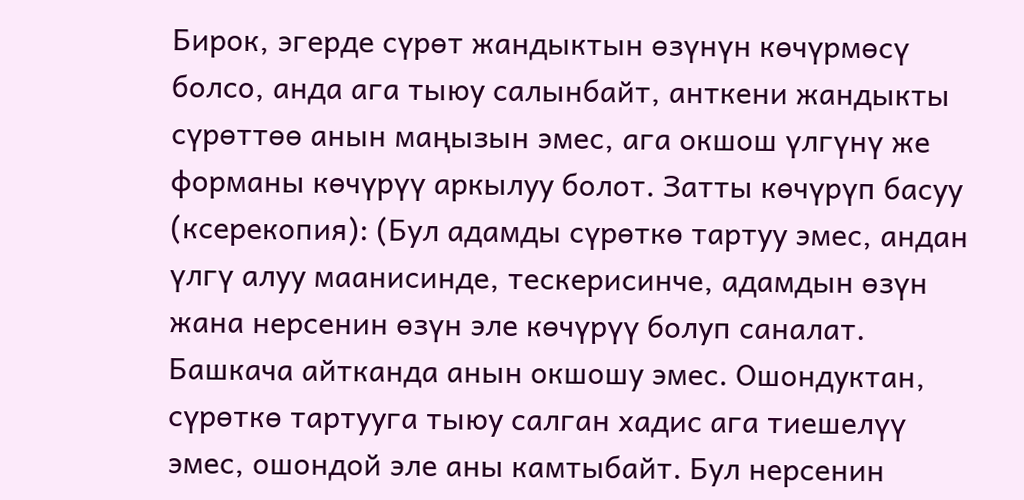Бирок, эгерде сүрөт жандыктын өзүнүн көчүрмөсү болсо, анда ага тыюу салынбайт, анткени жандыкты сүрөттөө анын маңызын эмес, ага окшош үлгүнү же форманы көчүрүү аркылуу болот. Затты көчүрүп басуу (ксерекопия): (Бул адамды сүрөткө тартуу эмес, андан үлгү алуу маанисинде, тескерисинче, адамдын өзүн жана нерсенин өзүн эле көчүрүү болуп саналат. Башкача айтканда анын окшошу эмес. Ошондуктан, сүрөткө тартууга тыюу салган хадис ага тиешелүү эмес, ошондой эле аны камтыбайт. Бул нерсенин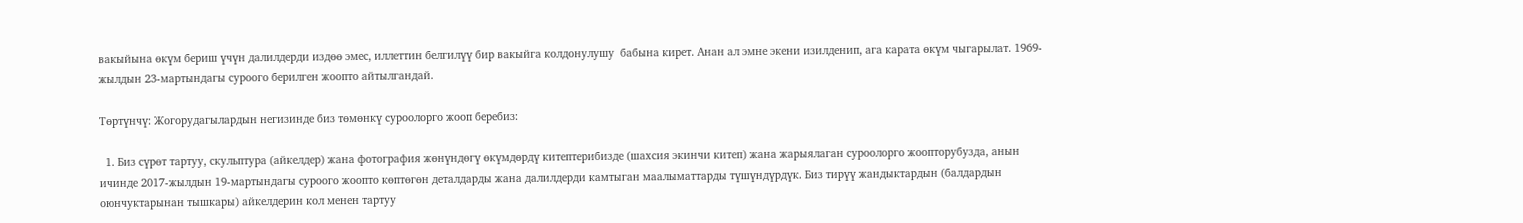вакыйына өкүм бериш үчүн далилдерди издөө эмес, иллеттин белгилүү бир вакыйга колдонулушу  бабына кирет. Анан ал эмне экени изилденип, ага карата өкүм чыгарылат. 1969-жылдын 23-мартындагы суроого берилген жоопто айтылгандай.

Төртүнчү: Жогорудагылардын негизинде биз төмөнкү суроолорго жооп беребиз:

  1. Биз сүрөт тартуу, скульптура (айкелдер) жана фотография жөнүндөгү өкүмдөрдү китептерибизде (шахсия экинчи китеп) жана жарыялаган суроолорго жоопторубузда, анын ичинде 2017-жылдын 19-мартындагы суроого жоопто көптөгөн деталдарды жана далилдерди камтыган маалыматтарды түшүндүрдүк. Биз тирүү жандыктардын (балдардын оюнчуктарынан тышкары) айкелдерин кол менен тартуу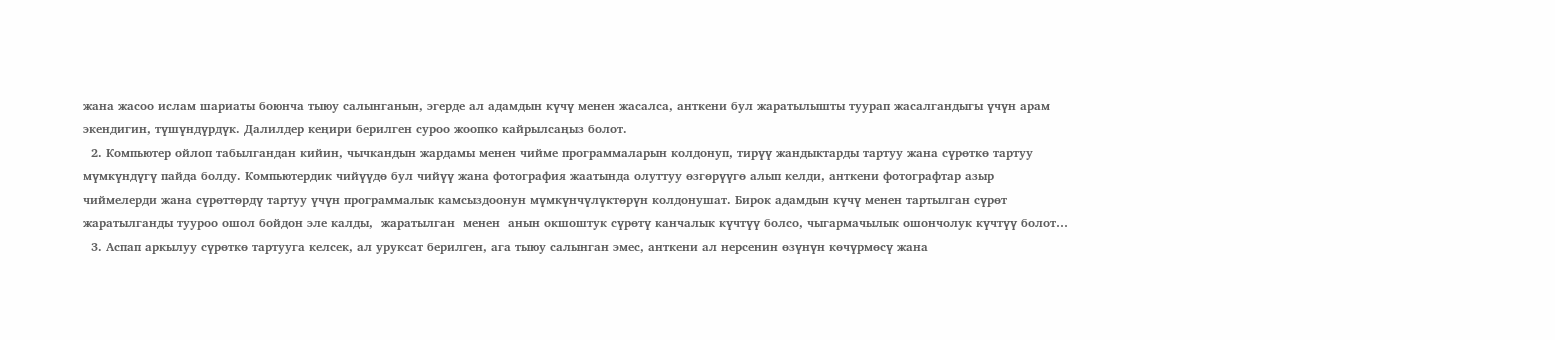жана жасоо ислам шариаты боюнча тыюу салынганын, эгерде ал адамдын күчү менен жасалса, анткени бул жаратылышты туурап жасалгандыгы үчүн арам экендигин, түшүндүрдүк. Далилдер кеңири берилген суроо жоопко кайрылсаңыз болот.
  2. Компьютер ойлоп табылгандан кийин, чычкандын жардамы менен чийме программаларын колдонуп, тирүү жандыктарды тартуу жана сүрөткө тартуу мүмкүндүгү пайда болду. Компьютердик чийүүдө бул чийүү жана фотография жаатында олуттуу өзгөрүүгө алып келди, анткени фотографтар азыр чиймелерди жана сүрөттөрдү тартуу үчүн программалык камсыздоонун мүмкүнчүлүктөрүн колдонушат. Бирок адамдын күчү менен тартылган сүрөт жаратылганды тууроо ошол бойдон эле калды,  жаратылган  менен  анын окшоштук сүрөтү канчалык күчтүү болсо, чыгармачылык ошончолук күчтүү болот…
  3. Аспап аркылуу сүрөткө тартууга келсек, ал уруксат берилген, ага тыюу салынган эмес, анткени ал нерсенин өзүнүн көчүрмөсү жана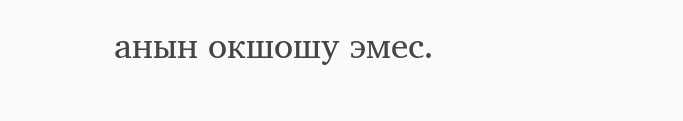анын окшошу эмес.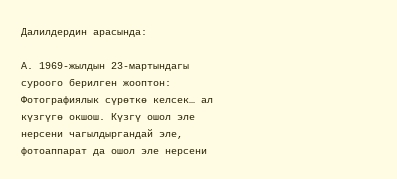Далилдердин арасында:

А. 1969-жылдын 23-мартындагы суроого берилген жооптон: Фотографиялык сүрөткө келсек… ал күзгүгө окшош. Күзгү ошол эле нерсени чагылдыргандай эле, фотоаппарат да ошол эле нерсени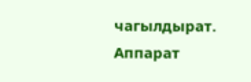чагылдырат. Аппарат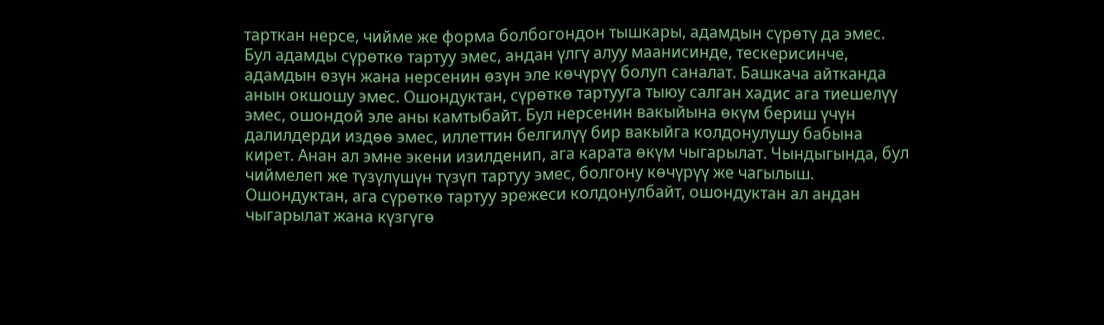тарткан нерсе, чийме же форма болбогондон тышкары, адамдын сүрөтү да эмес. Бул адамды сүрөткө тартуу эмес, андан үлгү алуу маанисинде, тескерисинче, адамдын өзүн жана нерсенин өзүн эле көчүрүү болуп саналат. Башкача айтканда анын окшошу эмес. Ошондуктан, сүрөткө тартууга тыюу салган хадис ага тиешелүү эмес, ошондой эле аны камтыбайт. Бул нерсенин вакыйына өкүм бериш үчүн далилдерди издөө эмес, иллеттин белгилүү бир вакыйга колдонулушу бабына кирет. Анан ал эмне экени изилденип, ага карата өкүм чыгарылат. Чындыгында, бул чиймелеп же түзүлүшүн түзүп тартуу эмес, болгону көчүрүү же чагылыш. Ошондуктан, ага сүрөткө тартуу эрежеси колдонулбайт, ошондуктан ал андан чыгарылат жана күзгүгө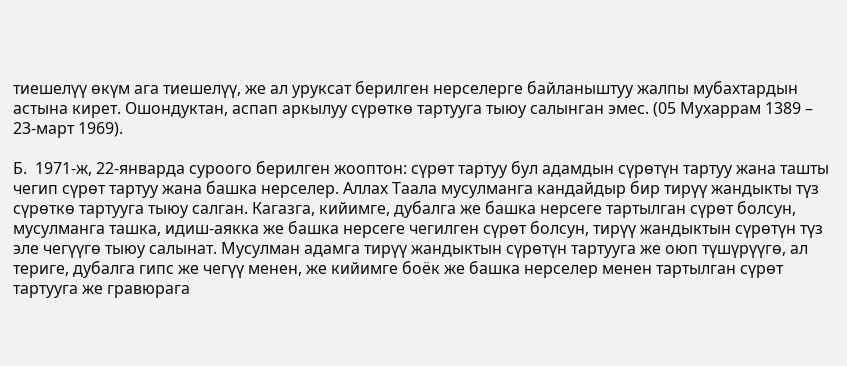тиешелүү өкүм ага тиешелүү, же ал уруксат берилген нерселерге байланыштуу жалпы мубахтардын астына кирет. Ошондуктан, аспап аркылуу сүрөткө тартууга тыюу салынган эмес. (05 Мухаррам 1389 – 23-март 1969).

Б.  1971-ж, 22-январда суроого берилген жооптон: сүрөт тартуу бул адамдын сүрөтүн тартуу жана ташты чегип сүрөт тартуу жана башка нерселер. Аллах Таала мусулманга кандайдыр бир тирүү жандыкты түз сүрөткө тартууга тыюу салган. Кагазга, кийимге, дубалга же башка нерсеге тартылган сүрөт болсун, мусулманга ташка, идиш-аякка же башка нерсеге чегилген сүрөт болсун, тирүү жандыктын сүрөтүн түз эле чегүүгө тыюу салынат. Мусулман адамга тирүү жандыктын сүрөтүн тартууга же оюп түшүрүүгө, ал териге, дубалга гипс же чегүү менен, же кийимге боёк же башка нерселер менен тартылган сүрөт тартууга же гравюрага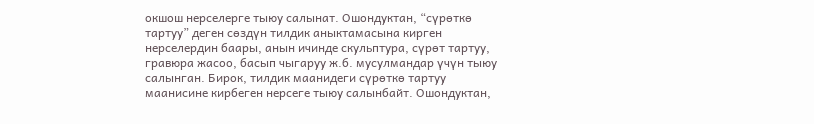окшош нерселерге тыюу салынат. Ошондуктан, “сүрөткө тартуу” деген сөздүн тилдик аныктамасына кирген нерселердин баары, анын ичинде скульптура, сүрөт тартуу, гравюра жасоо, басып чыгаруу ж.б. мусулмандар үчүн тыюу салынган. Бирок, тилдик маанидеги сүрөткө тартуу маанисине кирбеген нерсеге тыюу салынбайт. Ошондуктан,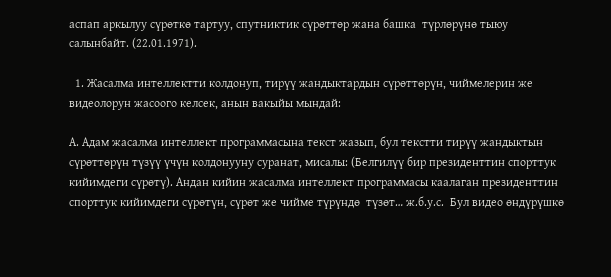аспап аркылуу сүрөткө тартуу, спутниктик сүрөттөр жана башка  түрлөрүнө тыюу салынбайт. (22.01.1971).

  1. Жасалма интеллектти колдонуп, тирүү жандыктардын сүрөттөрүн, чиймелерин же видеолорун жасоого келсек, анын вакыйы мындай:

А. Адам жасалма интеллект программасына текст жазып, бул текстти тирүү жандыктын сүрөттөрүн түзүү үчүн колдонууну суранат, мисалы: (Белгилүү бир президенттин спорттук кийимдеги сүрөтү). Андан кийин жасалма интеллект программасы каалаган президенттин спорттук кийимдеги сүрөтүн, сүрөт же чийме түрүндө  түзөт… ж.б.у.с.  Бул видео өндүрүшкө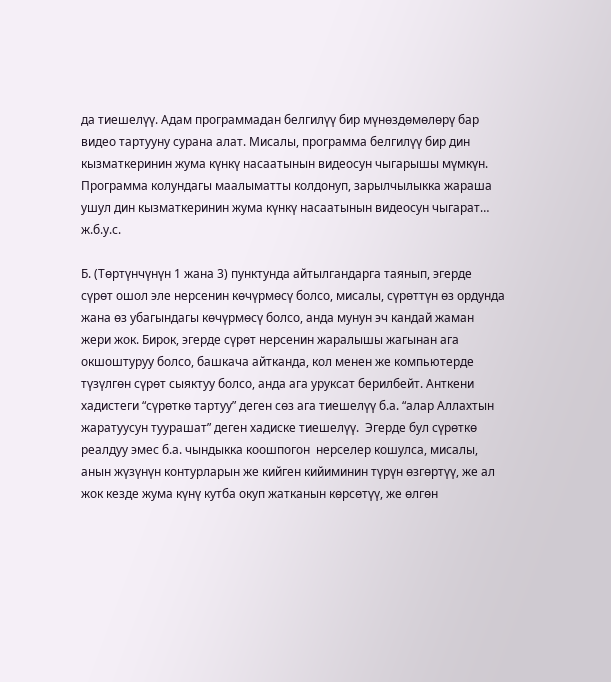да тиешелүү. Адам программадан белгилүү бир мүнөздөмөлөрү бар видео тартууну сурана алат. Мисалы, программа белгилүү бир дин кызматкеринин жума күнкү насаатынын видеосун чыгарышы мүмкүн. Программа колундагы маалыматты колдонуп, зарылчылыкка жараша ушул дин кызматкеринин жума күнкү насаатынын видеосун чыгарат… ж.б.у.с.

Б. (Төртүнчүнүн 1 жана 3) пунктунда айтылгандарга таянып, эгерде сүрөт ошол эле нерсенин көчүрмөсү болсо, мисалы, сүрөттүн өз ордунда жана өз убагындагы көчүрмөсү болсо, анда мунун эч кандай жаман жери жок. Бирок, эгерде сүрөт нерсенин жаралышы жагынан ага  окшоштуруу болсо, башкача айтканда, кол менен же компьютерде түзүлгөн сүрөт сыяктуу болсо, анда ага уруксат берилбейт. Анткени  хадистеги “сүрөткө тартуу” деген сөз ага тиешелүү б.а. “алар Аллахтын жаратуусун туурашат” деген хадиске тиешелүү.  Эгерде бул сүрөткө реалдуу эмес б.а. чындыкка коошпогон  нерселер кошулса, мисалы, анын жүзүнүн контурларын же кийген кийиминин түрүн өзгөртүү, же ал жок кезде жума күнү кутба окуп жатканын көрсөтүү, же өлгөн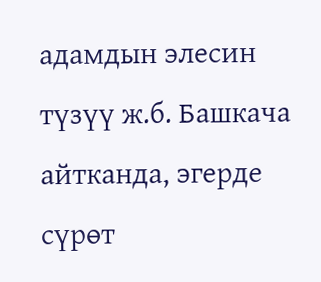адамдын элесин түзүү ж.б. Башкача айтканда, эгерде сүрөт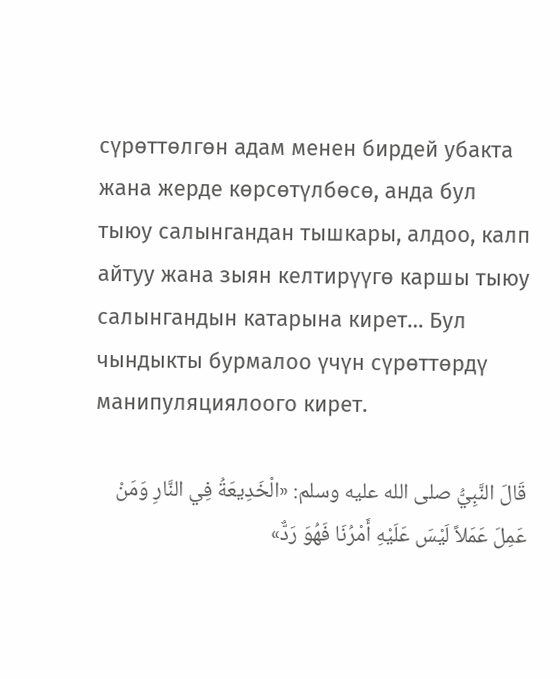сүрөттөлгөн адам менен бирдей убакта жана жерде көрсөтүлбөсө, анда бул тыюу салынгандан тышкары, алдоо, калп айтуу жана зыян келтирүүгө каршы тыюу салынгандын катарына кирет… Бул чындыкты бурмалоо үчүн сүрөттөрдү манипуляциялоого кирет.

قَالَ النَّبِيُّ صلى الله عليه وسلم: «الْخَدِيعَةُ فِي النَّارِ وَمَنْ عَمِلَ عَمَلاً لَيْسَ عَلَيْهِ أَمْرُنَا فَهُوَ رَدٌّ»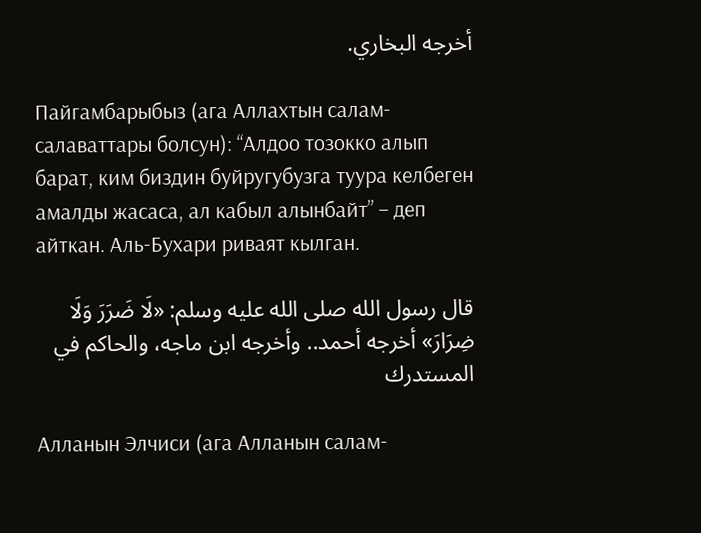أخرجه البخاري.

Пайгамбарыбыз (ага Аллахтын салам-салаваттары болсун): “Алдоо тозокко алып барат, ким биздин буйругубузга туура келбеген амалды жасаса, ал кабыл алынбайт” – деп айткан. Аль-Бухари риваят кылган.

قال رسول الله صلى الله عليه وسلم: «لَا ضَرَرَ وَلَا ضِرَارَ» أخرجه أحمد.. وأخرجه ابن ماجه، والحاكم في المستدرك

Алланын Элчиси (ага Алланын салам-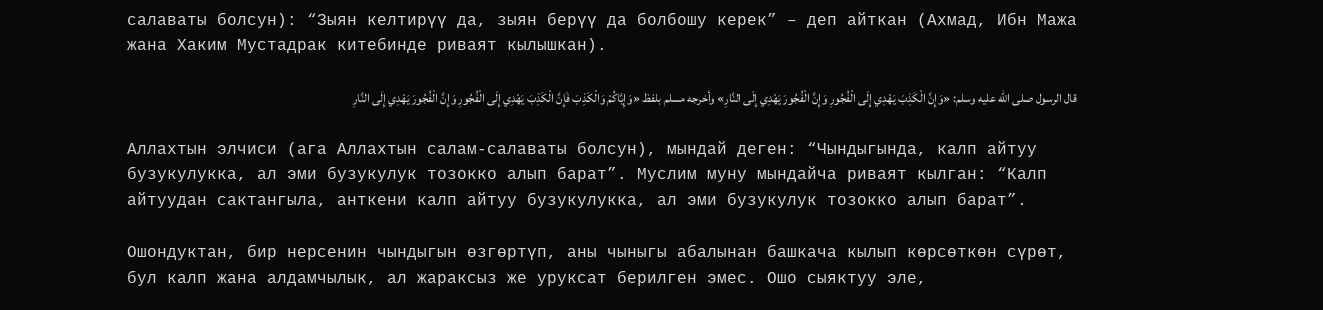салаваты болсун): “Зыян келтирүү да, зыян берүү да болбошу керек” – деп айткан (Ахмад, Ибн Мажа жана Хаким Мустадрак китебинде риваят кылышкан).

قال الرسول صلى الله عليه وسلم: «وَإِنَّ الْكَذِبَ يَهْدِي إِلَى الْفُجُورِ وَإِنَّ الْفُجُورَ يَهْدِي إِلَى النَّارِ» وأخرجه مسلم بلفظ «وَإِيَّاكُمْ وَالْكَذِبَ فَإِنَّ الْكَذِبَ يَهْدِي إِلَى الْفُجُورِ وَإِنَّ الْفُجُورَ يَهْدِي إِلَى النَّارِ

Аллахтын элчиси (ага Аллахтын салам-салаваты болсун), мындай деген: “Чындыгында, калп айтуу бузукулукка, ал эми бузукулук тозокко алып барат”. Муслим муну мындайча риваят кылган: “Калп айтуудан сактангыла, анткени калп айтуу бузукулукка, ал эми бузукулук тозокко алып барат”.

Ошондуктан, бир нерсенин чындыгын өзгөртүп, аны чыныгы абалынан башкача кылып көрсөткөн сүрөт, бул калп жана алдамчылык, ал жараксыз же уруксат берилген эмес. Ошо сыяктуу эле,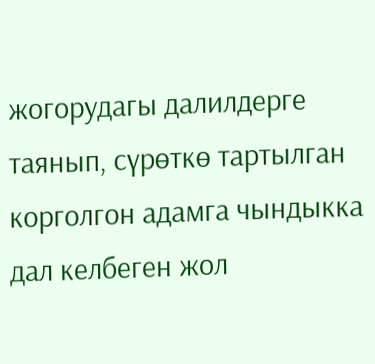жогорудагы далилдерге таянып, сүрөткө тартылган корголгон адамга чындыкка дал келбеген жол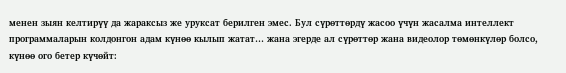менен зыян келтирүү да жараксыз же уруксат берилген эмес. Бул сүрөттөрдү жасоо үчүн жасалма интеллект программаларын колдонгон адам күнөө кылып жатат… жана эгерде ал сүрөттөр жана видеолор төмөнкүлөр болсо, күнөө ого бетер күчөйт: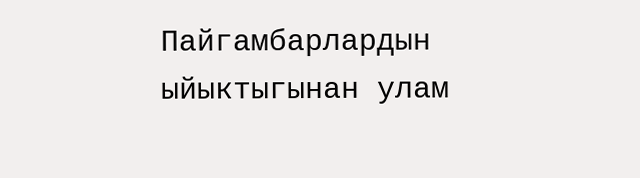Пайгамбарлардын ыйыктыгынан улам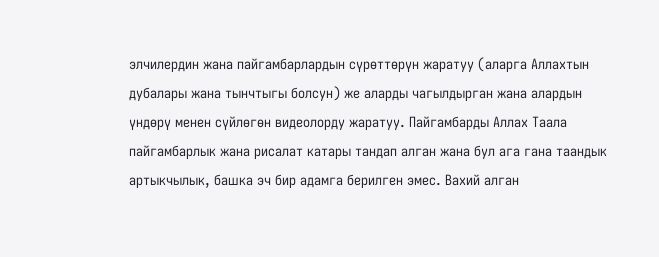элчилердин жана пайгамбарлардын сүрөттөрүн жаратуу (аларга Аллахтын дубалары жана тынчтыгы болсун) же аларды чагылдырган жана алардын үндөрү менен сүйлөгөн видеолорду жаратуу. Пайгамбарды Аллах Таала пайгамбарлык жана рисалат катары тандап алган жана бул ага гана таандык артыкчылык, башка эч бир адамга берилген эмес. Вахий алган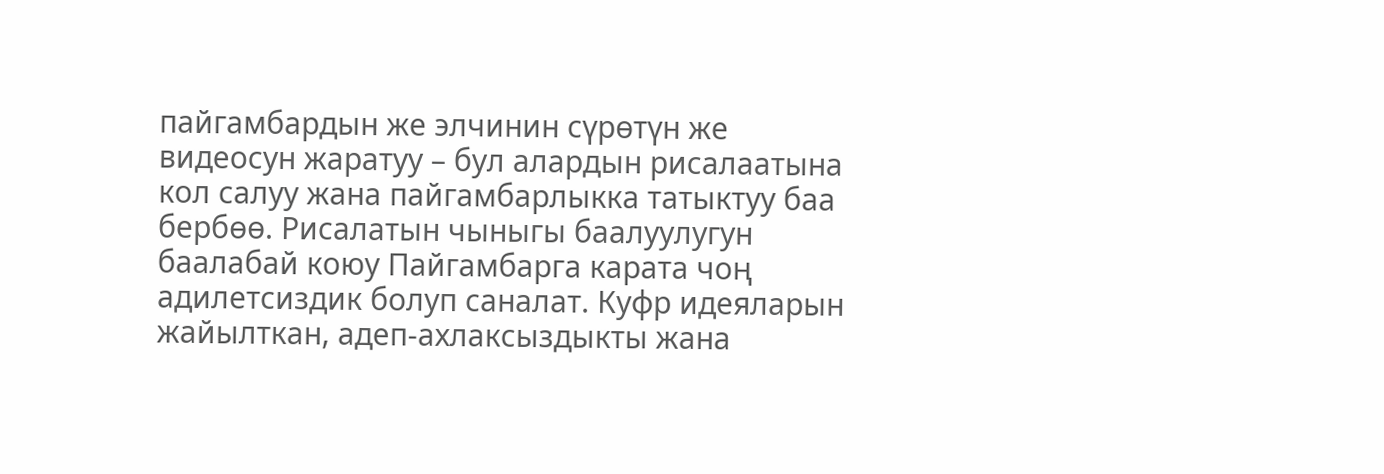пайгамбардын же элчинин сүрөтүн же видеосун жаратуу – бул алардын рисалаатына кол салуу жана пайгамбарлыкка татыктуу баа бербөө. Рисалатын чыныгы баалуулугун баалабай коюу Пайгамбарга карата чоң адилетсиздик болуп саналат. Куфр идеяларын жайылткан, адеп-ахлаксыздыкты жана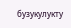бузукулукту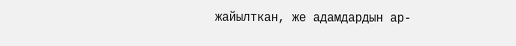жайылткан, же адамдардын ар-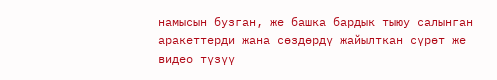намысын бузган, же башка бардык тыюу салынган аракеттерди жана сөздөрдү жайылткан сүрөт же видео түзүү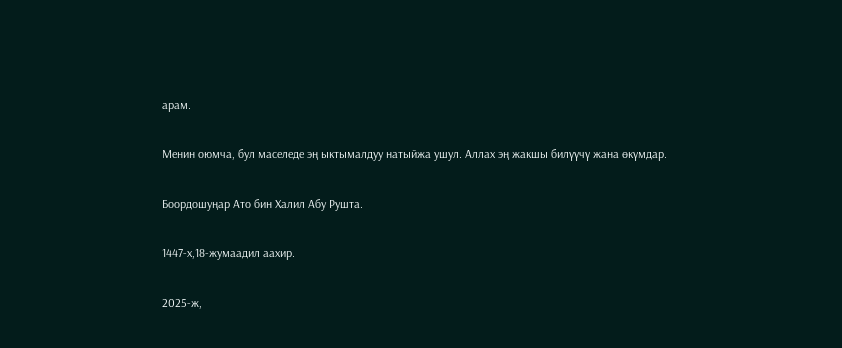арам.

Менин оюмча, бул маселеде эң ыктымалдуу натыйжа ушул. Аллах эң жакшы билүүчү жана өкүмдар.

Боордошуңар Ато бин Халил Абу Рушта.

1447-х,18-жумаадил аахир.

2025-ж,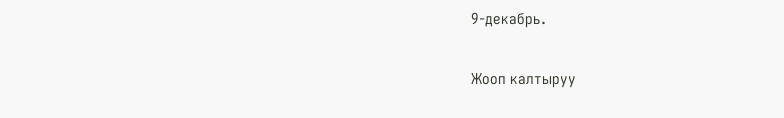9-декабрь.

Жооп калтыруу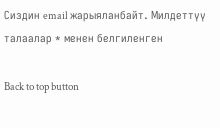Сиздин email жарыяланбайт. Милдеттүү талаалар * менен белгиленген

Back to top button